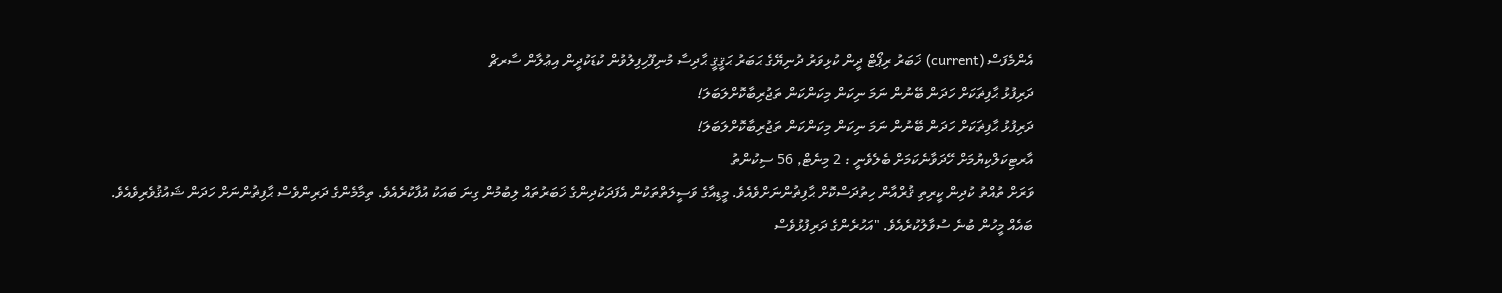އެންމެފަސް (current) ޚަބަރު ރިޕޯޓް ދީން ކުޅިވަރު ދުނިޔޭގެ ޙަބަރު ޙަޤީޤީ ޙާދިސާ މުނިފޫހިފިލުވުން ކުޑަކުދީން އިޢުލާން ސާރޗް
ދަރިފުޅު ޙާފިޡަކަށް ހަދަން ބޭނުން ނަމަ ނިކަން މިކަންކަން ތަޖުރިބާކޮށްލަބަލަ!
ދަރިފުޅު ޙާފިޡަކަށް ހަދަން ބޭނުން ނަމަ ނިކަން މިކަންކަން ތަޖުރިބާކޮށްލަބަލަ!
އާރޓިކަލްކިޔުމަށް ހޭދަވާނެކަމަށް ބެލެވެނީ : 2 މިނެޓް, 56 ސިކުންތު
ވަރަށް ތުއްތު ކުދިން ކީރިތި ޤުރްއާން ހިތުދަސްކޮށް ޙާފިޡުންނަށްވެއެވެ. މީޑިއާގެ ވަސީލަތްތަކުން އެފަދަކުދިންގެ ޚަބަރުތައް ލިބުމުން ގިނަ ބައަކު އުފާކުރެއެވެ. ތިމާމެންގެ ދަރިންވެސް ޙާފިޡުންނަށް ހަދަން ޝައުޤުވެރިވެއެވެ.
ބައެއް މީހުން ބުނެ ސުވާލުކުރެއެވެ. "އަހުރެންގެ ދަރިފުޅުވެސް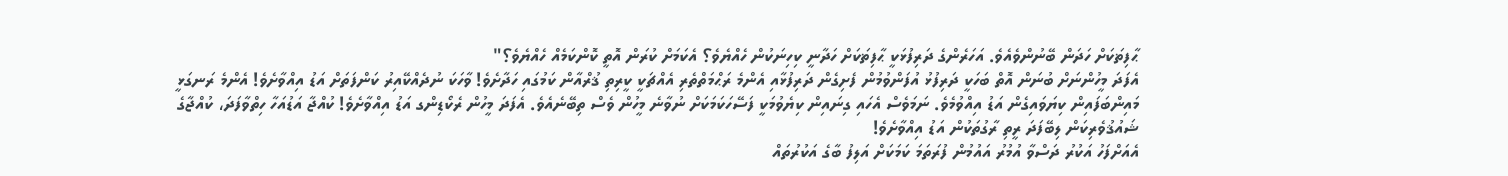ޙާފިޡަކަށް ހަދަން ބޭނުންވެއެވެ. އަހަރެންގެ ދަރިފުޅަކީ ޙާފިޡަކަށް ހަދާނީ ކިހިނަކުން ހެއްޔެވެ؟ އެކަމަށް ކުރަން އޮތީ ކޮންކަމެއް ހެއްޔެވެ؟"
އެފަދަ މީހުންނަށް ބުނަން އޮތް ބަހަކީ ދަރިފުޅު އުފަންވުމުން ފެށިގެން ދަރިފުޅާއި އެންމެ ރަޙްމަތްތެރި އެއްޗަކީ ކީރިތި ޤުރްއާން ކަމުގައި ހަދާށެވެ! ވާހަކަ ނުދެއްކޭއިރު ކަންފަތަށް އަޑު އިއްވާށެވެ! އެންމެ ރަނގަޅީ މައިންބަފައިން ކިޔަވައިގެން އަޑު އިއްވުމެވެ. ނަމަވެސް އެހައި ގިނައިން ކިޔެވުމަކީ ފަސޭހަކަމަކަށް ނުވާނެ މީހުން ވެސް ތިބޭނެއެވެ. އެފަދަ މީހުން ރެކޯޑިންގ އަޑު އިއްވާށެވެ! ކުއްޖާ އަޑުއަހާ ހިތްވާފަދަ، ކުއްޖާގެ ޝައުޤުވެރިކަން ލިބޭފަދަ ރީތި ރާގުތަކުން އަޑު އިއްވާށެވެ!
އެއަށްފަހު އަކުރު ދަސްވާ އުމުރު އައުމުން ފުރަތަމަ ކަމަކަށް އަލިފު ބާގެ އަކުރުތައް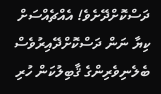ދަސްކޮށްދޭށެވެ! އެއްޗެއްސަށް ކިޔާ ނަން ދަސްކޮށްދޭއިރުވެސް ބެލެނިވެރިންގެ ޤާބިލުކަން ހުރި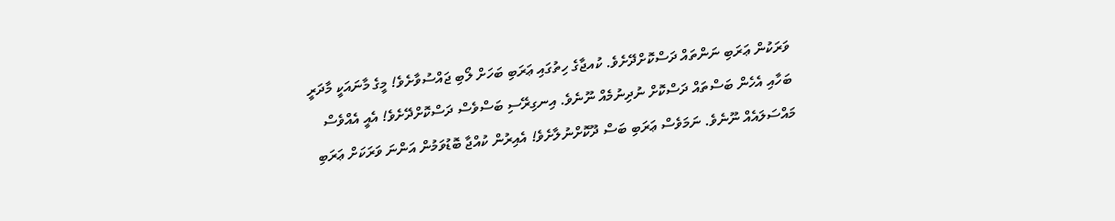ވަރަކުން ޢަރަބި ނަންތައް ދަސްކޮށްދޭށެވެ. ކުއޖާގެ ހިތުގައި ޢަރަބި ބަހަށް ލޯބި ޖައްސުވާށެވެ! މީގެ މާނައަކީ މާދަރީ ބަހާއި އެހެން ބަސްތައް ދަސްކޮށް ނުދިނުމެއް ނޫނެވެ. އިނގިރޭސި ބަސްވެސް ދަސްކޮށްދޭށެވެ! އެއީ އެއްވެސް މައްސަލައެއް ނޫނެވެ. ނަމަވެސް ޢަރަބި ބަސް ދޫކޮށްނުލާށެވެ! އެއިރުން ކުއްޖާ ބޮޑުވަމުން އަންނަ ވަރަކަށް ޢަރަބި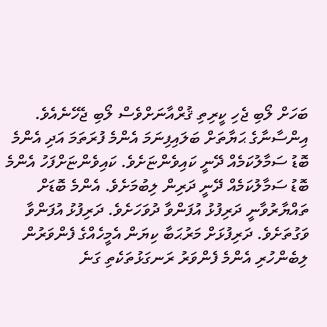ބަހަށް ލޯބި ޖެހި ކީރިތި ޤުރްއާނަށްވެސް ލޯބި ޖެހޭނެއެވެ.
އިންސާނާގެ ޙަޔާތަށް ބަލައިފިނަމަ އެންމެ ފުރަތަމަ އަދި އެންމެ ބޮޑު ސަމާލުކަމެއް ދޭނީ ކައިވެންޏަށެވެ. ކައިވެންޏަށްފަހު އެންމެ ބޮޑު ސަމާލުކަމެއް ދޭނީ ދަރިން ލިބުމަށެވެ. އެންމެ ބޮޑަށް ތައްޔާރުވާނީ ދަރިފުޅު އުފަންވާ ދުވަހަށެވެ. ދަރިފުޅު އުފަންވާ ވަގުތަށެވެ. ދަރިފުޅަށް މަރުޙަބާ ކިޔަން އެމީހެއްގެ ފެންވަރުން ލިބެންހުރި އެންމެ ފެންވަރު ރަނގަޅުތަކެތި ގަނެ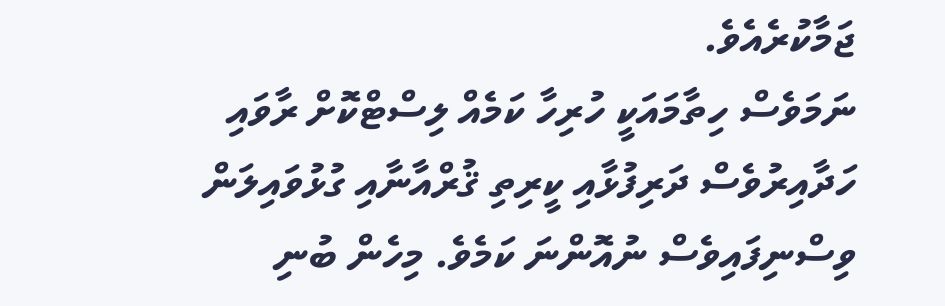ޖަމާކުރެއެވެ.
ނަމަވެސް ހިތާމައަކީ ހުރިހާ ކަމެއް ލިސްޓްކޮށް ރާވައި ހަދާއިރުވެސް ދަރިފުޅާއި ކީރިތި ޤުރްއާނާއި ގުޅުވައިލަން ވިސްނިފައިވެސް ނުއޮންނަ ކަމެވެ. މިހެން ބުނި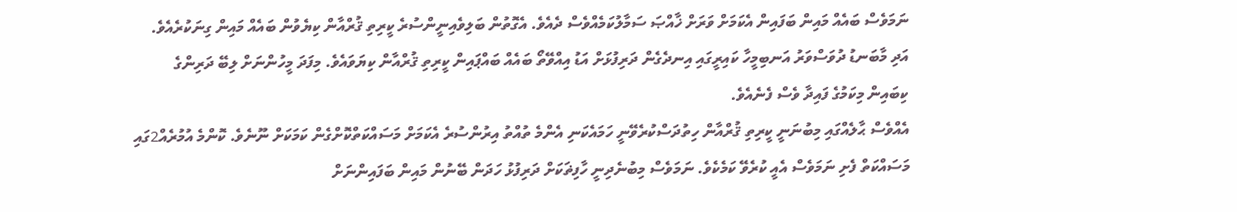ނަމަވެސް ބައެއް މައިން ބަފައިން އެކަމަށް ވަރަށް ޚާއްޞަ ސަމާލުކަމެއްވެސް ދެއެވެ. އެގޮތުން ބަލިވެއިނީންސުރެ ކީރިތި ޤުރްއާން ކިޔެވުން ބައެއް މައިން ގިނަކުރެއެވެ. އަދި މާބަނޑު ދުވަސްވަރު އަނބިމީހާ ކައިރީގައި އިނދެގެން ދަރިފުޅަށް އަޑު އިއްވޭތޯ ބައެއް ބައްޕައިން ކީރިތި ޤުރްއާން ކިޔަވައެވެ. މިފަދަ މީހުންނަށް ލިބޭ ދަރިންގެ ކިބައިން މިކަމުގެ ފައިދާ ވެސް ފެނެއެވެ.
އެއްވެސް ޙާލެއްގައި މިބުނަނީ ކީރިތި ޤުރްއާން ހިތުދަސްކުރެވޭނީ ހަމައެކަނި އެންމެ ތުއްތު އިރުންސުރެ އެކަމަށް މަސައްކަތްކޮށްގެން ކަމަކަށް ނޫނެވެ. ކޮންމެ އުމުރެއް2ގައި މަސައްކަތް ފެށި ނަމަވެސް އެއީ ކުރެވޭ ކަމެކެވެ. ނަމަވެސް މިބުނެދިނީ ހާފިޡަކަށް ދަރިފުޅު ހަދަން ބޭނުން މައިން ބަފައިންނަށް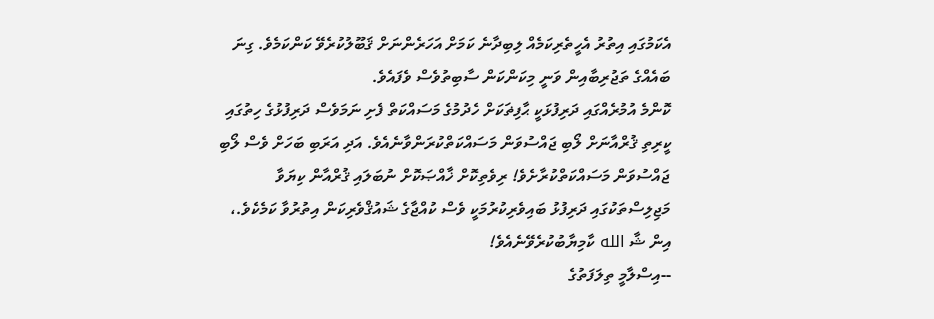އެކަމުގައި އިތުރު އެހީތެރިކަމެއް ލިބިދާނެ ކަމަށް އަހަރެންނަށް ޤަބޫލުކުރެވޭ ކަންކަމެވެ. ގިނަ ބައެއްގެ ތަޖުރިބާއިން ވަނީ މިކަންކަން ސާބިތުވެސް ވެފައެވެ.
ކޮންމެ އުމުރެއްގައި ދަރިފުޅަކީ ޙާފިޡަކަށް ހެދުމުގެ މަސައްކަތް ފެށި ނަމަވެސް ދަރިފުޅުގެ ހިތުގައި ކީރިތި ޤުރްއާނަށް ލޯބި ޖައްސުވަން މަސައްކަތްކުރަންވާނެއެވެ. އަދި އަރަބި ބަހަށް ވެސް ލޯބި ޖައްސުވަން މަސައްކަތްކުރާށެވެ! ރިވެތިކޮށް ޚާއްޞަކޮށް ނުބަލައި ޤުރްއާން ކިޔަވާ މަޖިލިސްތަކުގައި ދަރިފުޅު ބައިވެރިކުރުމަކީ ވެސް ކުއްޖާގެ ޝައުޤްވެރިކަން އިތުރުވާ ކަމެކެވެ.، އިން ޝާ الله ކާމިޔާބުކުރެވޭނެއެވެ!
--އިސްލާމީ ތިލަފަތުގެ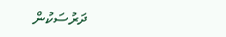ދަރުސަކުން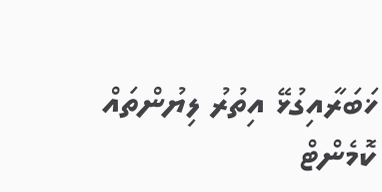ޚަބަރާއިގުޅޭ އިތުރު ލިޔުންތައް
ކޮމެންޓް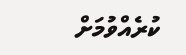ކުރެއްވުމަށް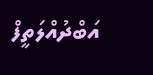އަބްދުއްލަތީފް